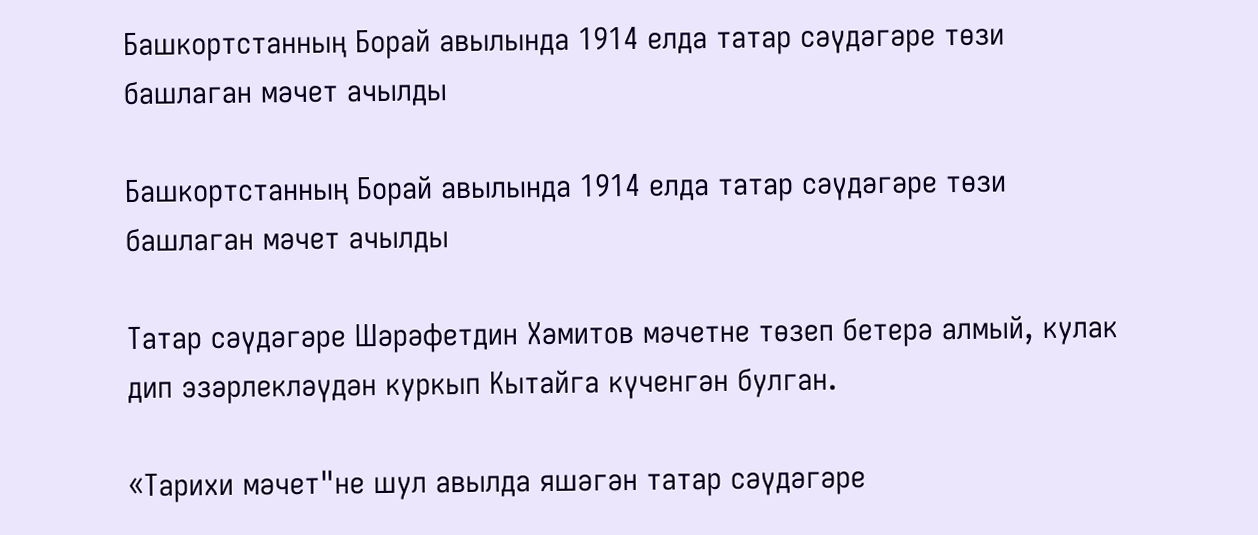Башкортстанның Борай авылында 1914 елда татар сәүдәгәре төзи башлаган мәчет ачылды

Башкортстанның Борай авылында 1914 елда татар сәүдәгәре төзи башлаган мәчет ачылды

Татар сәүдәгәре Шәрәфетдин Хәмитов мәчетне төзеп бетерә алмый, кулак дип эзәрлекләүдән куркып Кытайга күченгән булган.

«Тарихи мәчет"не шул авылда яшәгән татар сәүдәгәре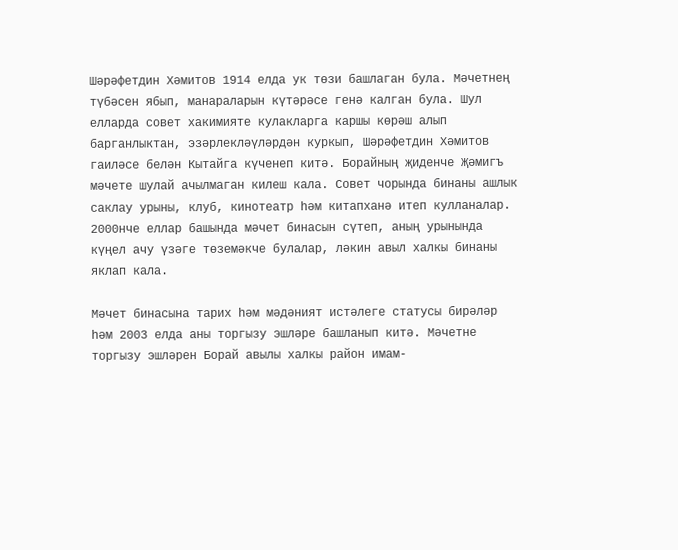Шәрәфетдин Хәмитов 1914 елда ук төзи башлаган була. Мәчетнең түбәсен ябып, манараларын күтәрәсе генә калган була. Шул елларда совет хакимияте кулакларга каршы көрәш алып барганлыктан, эзәрлекләүләрдән куркып, Шәрәфетдин Хәмитов гаиләсе белән Кытайга күченеп китә. Борайның җиденче Җәмигъ мәчете шулай ачылмаган килеш кала. Совет чорында бинаны ашлык саклау урыны, клуб, кинотеатр һәм китапханә итеп кулланалар. 2000нче еллар башында мәчет бинасын сүтеп, аның урынында күңел ачу үзәге төземәкче булалар, ләкин авыл халкы бинаны яклап кала.

Мәчет бинасына тарих һәм мәдәният истәлеге статусы бирәләр һәм 2003 елда аны торгызу эшләре башланып китә. Мәчетне торгызу эшләрен Борай авылы халкы район имам-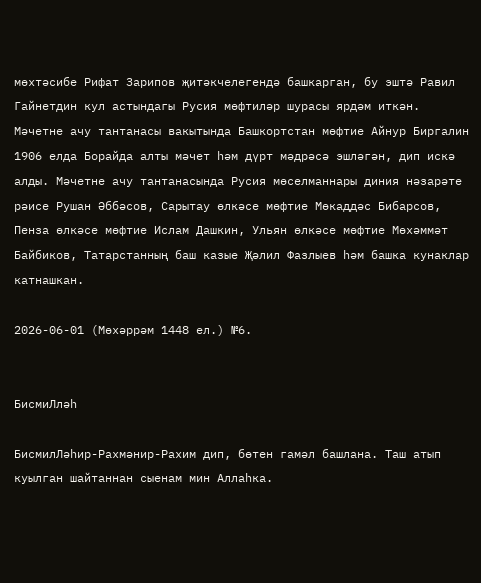мөхтәсибе Рифат Зарипов җитәкчелегендә башкарган, бу эштә Равил Гайнетдин кул астындагы Русия мөфтиләр шурасы ярдәм иткән. Мәчетне ачу тантанасы вакытында Башкортстан мөфтие Айнур Биргалин 1906 елда Борайда алты мәчет һәм дүрт мәдрәсә эшләгән, дип искә алды. Мәчетне ачу тантанасында Русия мөселманнары диния нәзарәте рәисе Рушан Әббәсов, Сарытау өлкәсе мөфтие Мөкаддәс Бибарсов, Пенза өлкәсе мөфтие Ислам Дашкин, Ульян өлкәсе мөфтие Мөхәммәт Байбиков, Татарстанның баш казые Җәлил Фазлыев һәм башка кунаклар катнашкан.

2026-06-01 (Мөхәррәм 1448 ел.) №6.


БисмиЛләһ

БисмилЛәһир-Рахмәнир-Рахим дип, бөтен гамәл башлана. Таш атып куылган шайтаннан сыенам мин Аллаһка.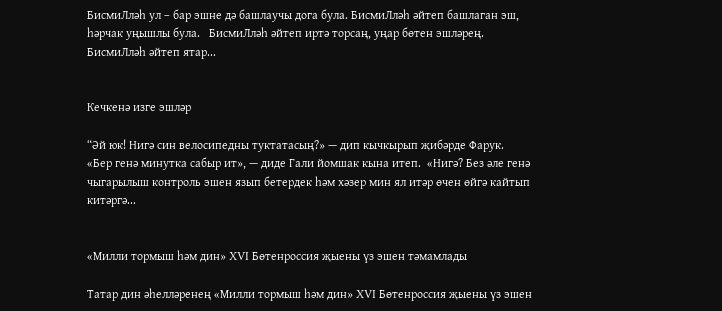БисмиЛләһ ул – бар эшне дә башлаучы дога була. БисмиЛләһ әйтеп башлаган эш, һәрчак уңышлы була.   БисмиЛләһ әйтеп иртә торсаң, уңар бөтен эшләрең. БисмиЛләһ әйтеп ятар...


Кечкенә изге эшләр

“Әй юк! Нигә син велосипедны туктатасың?» — дип кычкырып җибәрде Фарук.   «Бер генә минутка сабыр ит», — диде Гали йомшак кына итеп.  «Нигә? Без әле генә чыгарылыш контроль эшен язып бетердек һәм хәзер мин ял итәр өчен өйгә кайтып китәргә...


«Милли тормыш һәм дин» XVI Бөтенроссия җыены үз эшен тәмамлады

Татар дин әһелләренең «Милли тормыш һәм дин» XVI Бөтенроссия җыены үз эшен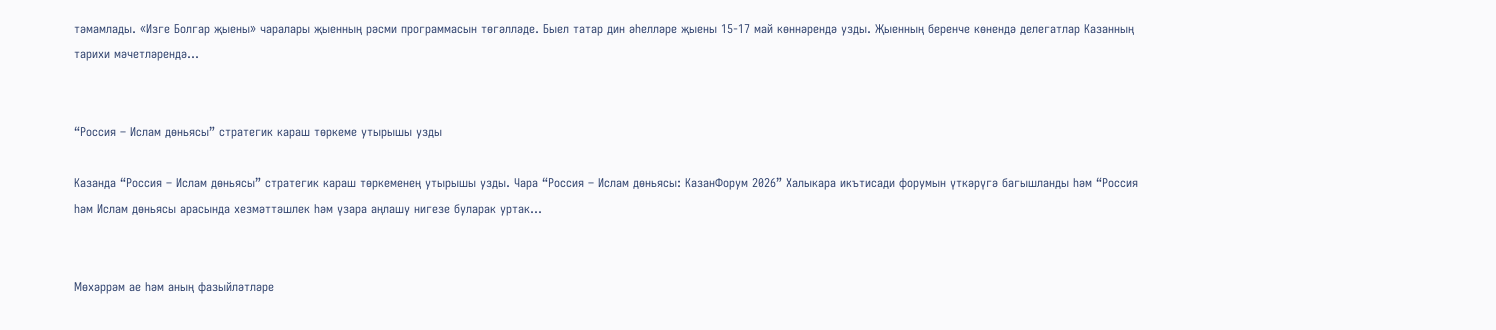тәмамлады. «Изге Болгар җыены» чаралары җыенның рәсми программасын төгәлләде. Быел татар дин әһелләре җыены 15-17 май көннәрендә узды. Җыенның беренче көнендә делегатлар Казанның тарихи мәчетләрендә...


“Россия – Ислам дөньясы” стратегик караш төркеме утырышы узды

Казанда “Россия – Ислам дөньясы” стратегик караш төркеменең утырышы узды. Чара “Россия – Ислам дөньясы: КазанФорум 2026” Халыкара икътисади форумын үткәрүгә багышланды һәм “Россия һәм Ислам дөньясы арасында хезмәттәшлек һәм үзара аңлашу нигезе буларак уртак...


Мөхәррәм ае һәм аның фазыйләтләре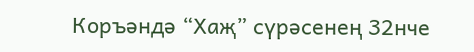Коръәндә “Хаҗ” сүрәсенең 32нче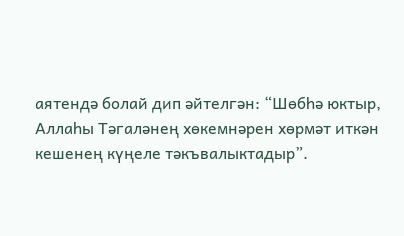аятендә болай дип әйтелгән: “Шөбһә юктыр, Аллаһы Тәгаләнең хөкемнәрен хөрмәт иткән кешенең күңеле тәкъвалыктадыр”.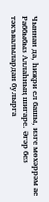Чыннан да, һиҗри ел башы, изге мөхәррәм ае Раббыбыз Аллаһның шигаре. Әгәр без тәкъвалылардан булырга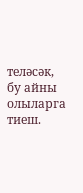теләсәк, бу айны олыларга тиеш.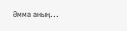Әмма аның...